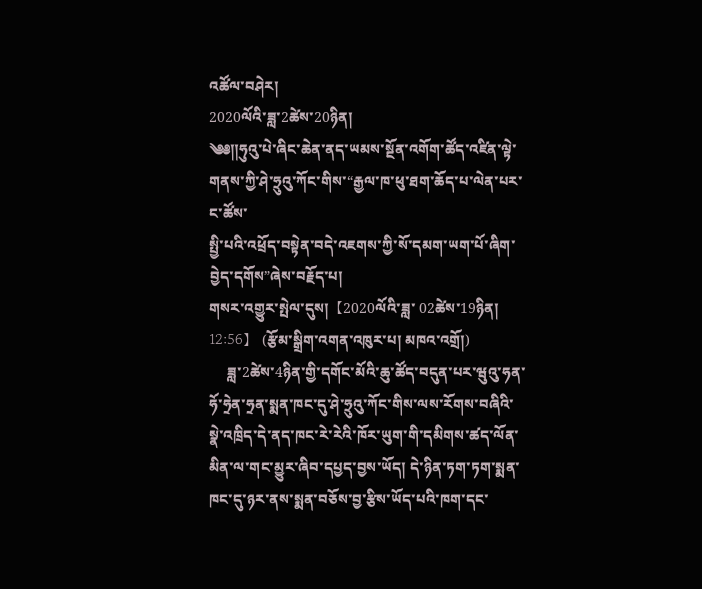འཚོལ་བཤེར།
2020ལོའི་ཟླ་2ཚེས་20ཉིན།
༄༅༎ཧུའུ་པེ་ཞིང་ཆེན་ནད་ཡམས་སྔོན་འགོག་ཚོད་འཛིན་ལྟེ་གནས་ཀྱི་ཤེ་ཧྲུའུ་ཀོང་གིས་“རྒྱལ་ཁ་ཕུ་ཐག་ཆོད་པ་ལེན་པར་ང་ཚོས་
སྤྱི་པའི་འཕྲོད་བསྟེན་བདེ་འཇགས་ཀྱི་སོ་དམག་ཡག་པོ་ཞིག་བྱེད་དགོས”ཞེས་བརྗོད་པ།
གསར་འགྱུར་སྤེལ་དུས།  【2020ལོའི་ཟླ་ 02ཚེས་19ཉིན། 12:56】   (རྩོམ་སྒྲིག་འགན་འཁུར་པ། མཁའ་འགྲོ།)
     ཟླ་2ཚེས་4ཉིན་གྱི་དགོང་མོའི་ཆུ་ཚོད་བདུན་པར་ཝུའུ་ཧན་ཧོ་ཧྲེན་ཧྲན་སྨན་ཁང་དུ་ཤེ་ཧྲུའུ་ཀོང་གིས་ལས་རོགས་བཞིའི་སྣེ་འཁྲིད་དེ་ནད་ཁང་རེ་རེའི་ཁོར་ཡུག་གི་དམིགས་ཚད་ལོན་མིན་ལ་གང་མྱུར་ཞིབ་དཔྱད་བྱས་ཡོད། དེ་ཉིན་ཏག་ཏག་སྨན་ཁང་དུ་ཉར་ནས་སྨན་བཅོས་བྱ་རྩིས་ཡོད་པའི་ཁག་དང་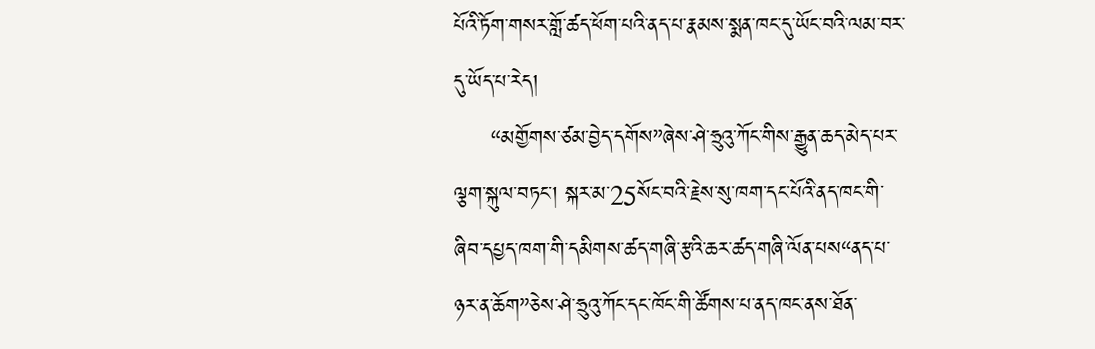པོའི་ཏོག་གསར་གློ་ཚད་ཕོག་པའི་ནད་པ་རྣམས་སྨན་ཁང་དུ་ཡོང་བའི་ལམ་བར་དུ་ཡོད་པ་རེད།
     “མགྱོགས་ཙམ་བྱེད་དགོས”ཞེས་ཤེ་ཧྲུའུ་ཀོང་གིས་རྒྱུན་ཆད་མེད་པར་ལྕག་སྐུལ་བཏང་། སྐར་མ་25སོང་བའི་རྗེས་སུ་ཁག་དང་པོའི་ནད་ཁང་གི་ཞིབ་དཔྱད་ཁག་གི་དམིགས་ཚད་གཞི་རྩའི་ཆར་ཚད་གཞི་ལོན་པས“ནད་པ་ཉར་ན་ཆོག”ཅེས་ཤེ་ཧྲུའུ་ཀོང་དང་ཁོང་གི་ཚོགས་པ་ནད་ཁང་ནས་ཐོན་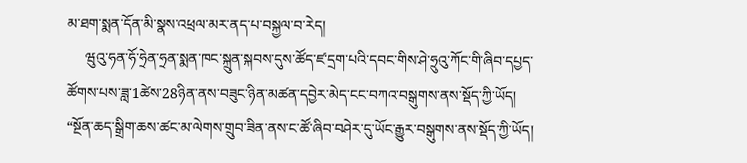མ་ཐག་སྨན་དོན་མི་སྣས་འཕྲལ་མར་ནད་པ་བསྐྱལ་བ་རེད།
     ཝུའུ་ཧན་ཧོ་ཧྲེན་ཧྲན་སྨན་ཁང་སྐྲུན་སྐབས་དུས་ཚོད་ཛ་དྲག་པའི་དབང་གིས་ཤེ་ཧྲུའུ་ཀོང་གི་ཞིབ་དཔྱད་ཚོགས་པས་ཟླ་1ཚེས་28ཉིན་ནས་བཟུང་ཉིན་མཚན་དབྱེར་མེད་ངང་བཀའ་བསྒུགས་ནས་སྡོད་ཀྱི་ཡོད། “སྔོན་ཆད་སྒྲིག་ཆས་ཚང་མ་ལེགས་གྲུབ་ཟིན་ནས་ང་ཚོ་ཞིབ་བཤེར་དུ་ཡོང་རྒྱུར་བསྒུགས་ནས་སྡོད་ཀྱི་ཡོད།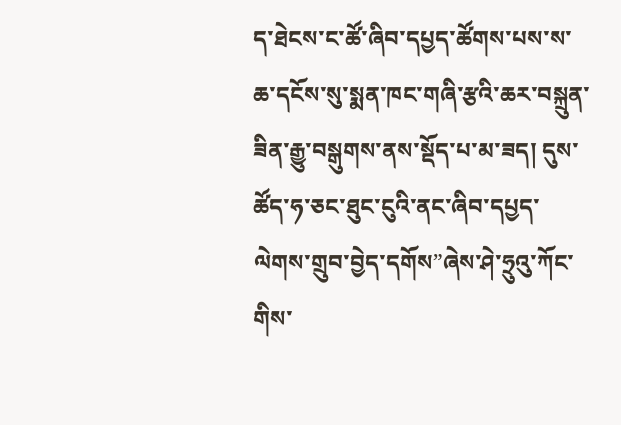ད་ཐེངས་ང་ཚོ་ཞིབ་དཔྱད་ཚོགས་པས་ས་ཆ་དངོས་སུ་སྨན་ཁང་གཞི་རྩའི་ཆར་བསྐྲུན་ཟིན་རྒྱུ་བསྒུགས་ནས་སྡོད་པ་མ་ཟད། དུས་ཚོད་ཧ་ཅང་ཐུང་ངུའི་ནང་ཞིབ་དཔྱད་ལེགས་གྲུབ་བྱེད་དགོས”ཞེས་ཤེ་ཧྲུའུ་ཀོང་གིས་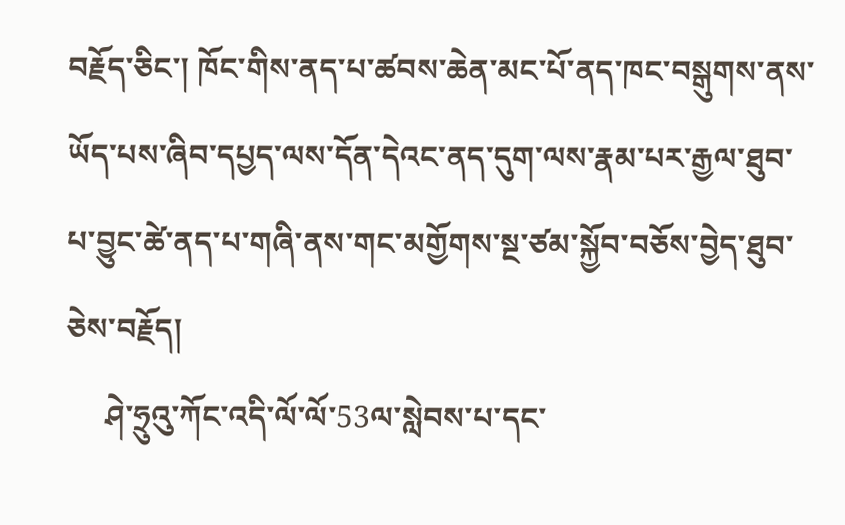བརྗོད་ཅིང་། ཁོང་གིས་ནད་པ་ཚབས་ཆེན་མང་པོ་ནད་ཁང་བསྒུགས་ནས་ཡོད་པས་ཞིབ་དཔྱད་ལས་དོན་དེའང་ནད་དུག་ལས་རྣམ་པར་རྒྱལ་ཐུབ་པ་བྱུང་ཚེ་ནད་པ་གཞི་ནས་གང་མགྱོགས་སྔ་ཙམ་སྐྱོབ་བཅོས་བྱེད་ཐུབ་ཅེས་བརྗོད།
     ཤེ་ཧྲུའུ་ཀོང་འདི་ལོ་ལོ་53ལ་སླེབས་པ་དང་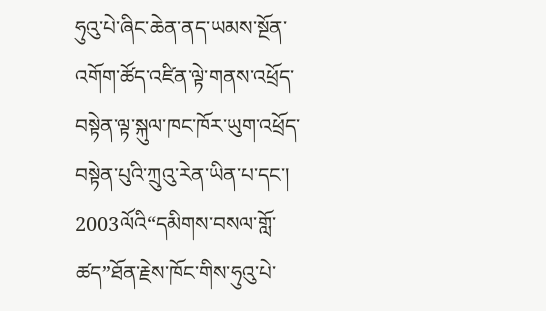ཧུའུ་པེ་ཞིང་ཆེན་ནད་ཡམས་སྔོན་འགོག་ཚོད་འཛིན་ལྟེ་གནས་འཕྲོད་བསྟེན་ལྟ་སྐུལ་ཁང་ཁོར་ཡུག་འཕྲོད་བསྟེན་པུའི་ཀྲུའུ་རེན་ཡིན་པ་དང་། 2003ལོའི“དམིགས་བསལ་གློ་ཚད”ཐོན་རྗེས་ཁོང་གིས་ཧུའུ་པེ་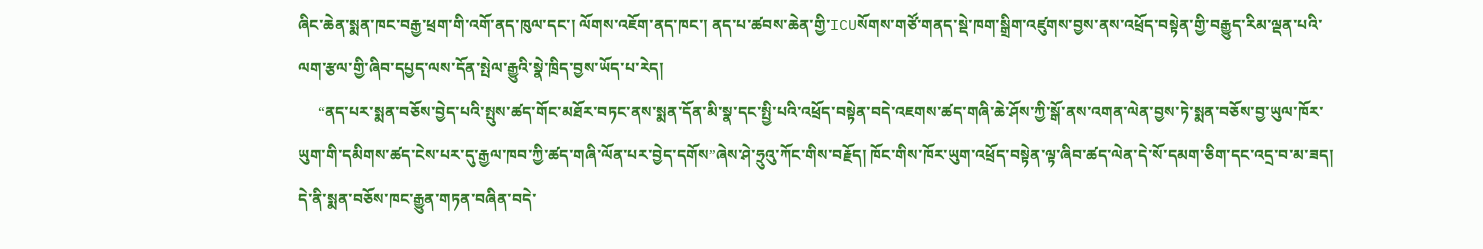ཞིང་ཆེན་སྨན་ཁང་བརྒྱ་ཕྲག་གི་འགོ་ནད་ཁུལ་དང་། ལོགས་འཇོག་ནད་ཁང་། ནད་པ་ཚབས་ཆེན་གྱི་ICUསོགས་གཙོ་གནད་སྡེ་ཁག་སྒྲིག་འཛུགས་བྱས་ནས་འཕྲོད་བསྟེན་གྱི་བརྒྱུད་རིམ་ལྡན་པའི་ལག་རྩལ་གྱི་ཞིབ་དཔྱད་ལས་དོན་སྤེལ་རྒྱུའི་སྣེ་ཁྲིད་བྱས་ཡོད་པ་རེད།
     “ནད་པར་སྨན་བཅོས་བྱེད་པའི་སྤུས་ཚད་གོང་མཐོར་བཏང་ནས་སྨན་དོན་མི་སྣ་དང་སྤྱི་པའི་འཕྲོད་བསྟེན་བདེ་འཇགས་ཚད་གཞི་ཆེ་ཤོས་ཀྱི་སྒོ་ནས་འགན་ལེན་བྱས་ཏེ་སྨན་བཅོས་བྱ་ཡུལ་ཁོར་ཡུག་གི་དམིགས་ཚད་ངེས་པར་དུ་རྒྱལ་ཁབ་ཀྱི་ཚད་གཞི་ལོན་པར་བྱེད་དགོས”ཞེས་ཤེ་ཧྲུའུ་ཀོང་གིས་བརྗོད། ཁོང་གིས་ཁོར་ཡུག་འཕྲོད་བསྟེན་ལྟ་ཞིབ་ཚད་ལེན་དེ་སོ་དམག་ཅིག་དང་འདྲ་བ་མ་ཟད། དེ་ནི་སྨན་བཅོས་ཁང་རྒྱུན་གཏན་བཞིན་བདེ་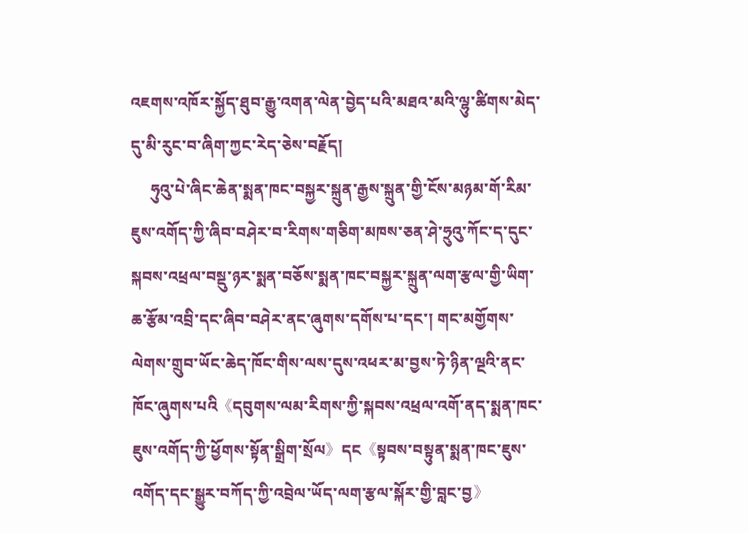འཇགས་འཁོར་སྐྱོད་ཐུབ་རྒྱུ་འགན་ལེན་བྱེད་པའི་མཐའ་མའི་ལྷུ་ཚིགས་མེད་དུ་མི་རུང་བ་ཞིག་ཀྱང་རེད་ཅེས་བརྗོད།
     ཧུའུ་པེ་ཞིང་ཆེན་སྨན་ཁང་བསྐྱར་སྐྲུན་རྒྱས་སྐྲུན་གྱི་ངོས་མཉམ་གོ་རིམ་ཇུས་འགོད་ཀྱི་ཞིབ་བཤེར་བ་རིགས་གཅིག་མཁས་ཅན་ཤེ་ཧྲུའུ་ཀོང་ད་དུང་སྐབས་འཕྲལ་བསྡུ་ཉར་སྨན་བཅོས་སྨན་ཁང་བསྐྱར་སྐྲུན་ལག་རྩལ་གྱི་ཡིག་ཆ་རྩོམ་འབྲི་དང་ཞིབ་བཤེར་ནང་ཞུགས་དགོས་པ་དང་། གང་མགྱོགས་ལེགས་གྲུབ་ཡོང་ཆེད་ཁོང་གིས་ལས་དུས་འཕར་མ་བྱས་ཏེ་ཉིན་ལྔའི་ནང་ཁོང་ཞུགས་པའི《དབུགས་ལམ་རིགས་ཀྱི་སྐབས་འཕྲལ་འགོ་ནད་སྨན་ཁང་ཇུས་འགོད་ཀྱི་ཕྱོགས་སྟོན་སྒྲིག་སྲོལ》དང《སྟབས་བསྟུན་སྨན་ཁང་ཇུས་འགོད་དང་སྒྱུར་བཀོད་ཀྱི་འབྲེལ་ཡོད་ལག་རྩལ་སྐོར་གྱི་བླང་བྱ》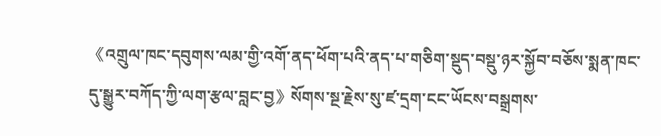《འགྲུལ་ཁང་དབུགས་ལམ་གྱི་འགོ་ནད་ཕོག་པའི་ནད་པ་གཅིག་སྡུད་བསྡུ་ཉར་སྐྱོབ་བཅོས་སྨན་ཁང་དུ་སྒྱུར་བཀོད་ཀྱི་ལག་རྩལ་བླང་བྱ》སོགས་སྔ་རྗེས་སུ་ཛ་དྲག་ངང་ཡོངས་བསྒྲགས་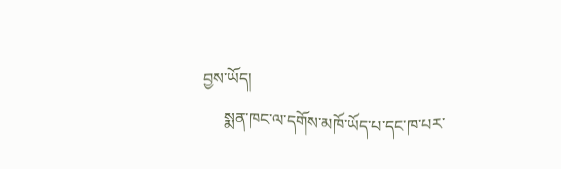བྱས་ཡོད།
     སྨན་ཁང་ལ་དགོས་མཁོ་ཡོད་པ་དང་ཁ་པར་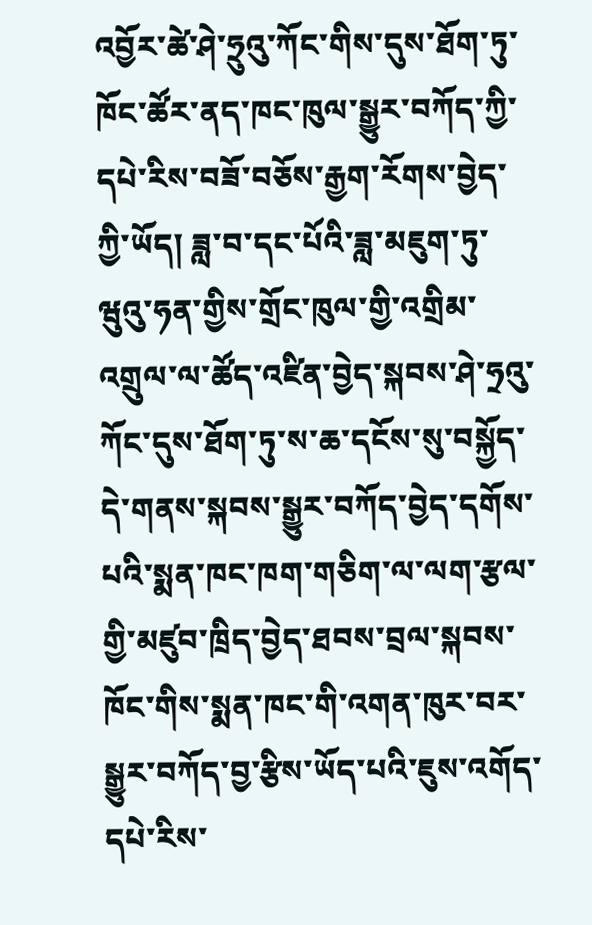འབྱོར་ཚེ་ཤེ་ཧྲུའུ་ཀོང་གིས་དུས་ཐོག་ཏུ་ཁོང་ཚོར་ནད་ཁང་ཁུལ་སྒྱུར་བཀོད་ཀྱི་དཔེ་རིས་བཟོ་བཅོས་རྒྱག་རོགས་བྱེད་ཀྱི་ཡོད། ཟླ་བ་དང་པོའི་ཟླ་མཇུག་ཏུ་ཝུའུ་ཧན་གྱིས་གྲོང་ཁུལ་གྱི་འགྲིམ་འགྲུལ་ལ་ཚོད་འཛིན་བྱེད་སྐབས་ཤེ་ཧྲའུ་ཀོང་དུས་ཐོག་ཏུ་ས་ཆ་དངོས་སུ་བསྐྱོད་དེ་གནས་སྐབས་སྒྱུར་བཀོད་བྱེད་དགོས་པའི་སྨན་ཁང་ཁག་གཅིག་ལ་ལག་རྩལ་གྱི་མཛུབ་ཁྲིད་བྱེད་ཐབས་བྲལ་སྐབས་ཁོང་གིས་སྨན་ཁང་གི་འགན་ཁུར་བར་སྒྱུར་བཀོད་བྱ་རྩིས་ཡོད་པའི་ཇུས་འགོད་དཔེ་རིས་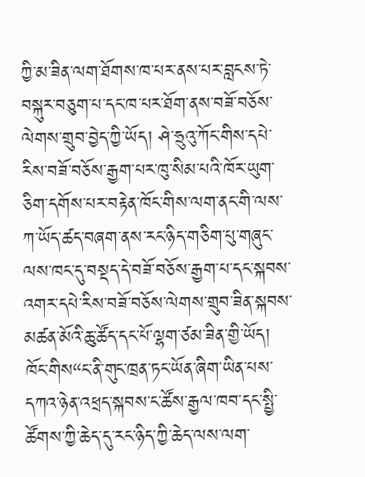ཀྱི་མ་ཟིན་ལག་ཐོགས་ཁ་པར་ནས་པར་བླངས་ཏེ་བསྐུར་བཅུག་པ་དང་ཁ་པར་ཐོག་ནས་བཟོ་བཅོས་ལེགས་གྲུབ་བྱེད་ཀྱི་ཡོད། ཤེ་ཧྲུའུ་ཀོང་གིས་དཔེ་རིས་བཟོ་བཅོས་རྒྱག་པར་ཁུ་སིམ་པའི་ཁོར་ཡུག་ཅིག་དགོས་པར་བརྟེན་ཁོང་གིས་ལག་ནང་གི་ལས་ཀ་ཡོད་ཚད་བཞག་ནས་རང་ཉིད་གཅིག་པུ་གཞུང་ལས་ཁང་དུ་བསྡད་དེ་བཟོ་བཅོས་རྒྱག་པ་དང་སྐབས་འགར་དཔེ་རིས་བཟོ་བཅོས་ལེགས་གྲུབ་ཟིན་སྐབས་མཚན་མོའི་ཆུ་ཚོད་དང་པོ་ལྷག་ཙམ་ཟིན་གྱི་ཡོད། ཁོང་གིས“ང་ནི་གུང་ཁྲན་ཏང་ཡོན་ཞིག་ཡིན་པས་དཀའ་ཉེན་འཕྲད་སྐབས་ང་ཚོས་རྒྱལ་ཁབ་དང་སྤྱི་ཚོགས་ཀྱི་ཆེད་དུ་རང་ཉིད་ཀྱི་ཆེད་ལས་ལག་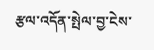རྩལ་འདོན་སྤེལ་བྱ་ངེས་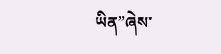ཡིན”ཞེས་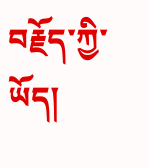བརྗོད་ཀྱི་ཡོད།